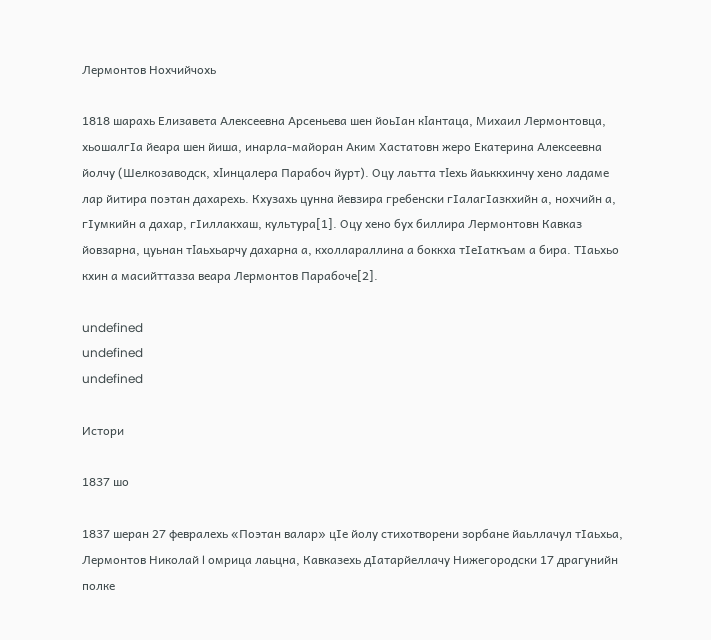Лермонтов Нохчийчохь

1818 шарахь Елизавета Алексеевна Арсеньева шен йоьӀан кӏантаца, Михаил Лермонтовца, хьошалгӀа йеара шен йиша, инарла-майоран Аким Хастатовн жеро Екатерина Алексеевна йолчу (Шелкозаводск, хӏинцалера Парабоч йурт). Оцу лаьтта тӏехь йаьккхинчу хено ладаме лар йитира поэтан дахарехь. Кхузахь цунна йевзира гребенски гӀалагӀазкхийн а, нохчийн а, гӀумкийн а дахар, гӀиллакхаш, культура[1]. Оцу хено бух биллира Лермонтовн Кавказ йовзарна, цуьнан тӏаьхьарчу дахарна а, кхоллараллина а боккха тӀеӀаткъам а бира. ТӀаьхьо кхин а масийттазза веара Лермонтов Парабоче[2].

undefined
undefined
undefined

Истори

1837 шо

1837 шеран 27 февралехь «Поэтан валар» цӀе йолу стихотворени зорбане йаьллачул тӀаьхьа, Лермонтов Николай I омрица лаьцна, Кавказехь дӀатарйеллачу Нижегородски 17 драгунийн полке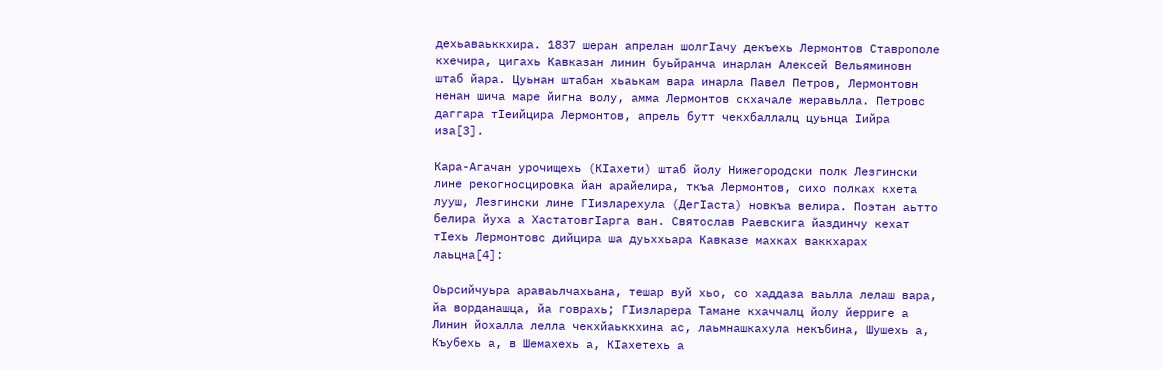дехьаваьккхира. 1837 шеран апрелан шолгӀачу декъехь Лермонтов Ставрополе кхечира, цигахь Кавказан линин буьйранча инарлан Алексей Вельяминовн штаб йара. Цуьнан штабан хьаькам вара инарла Павел Петров, Лермонтовн ненан шича маре йигна волу, амма Лермонтов скхачале жеравьлла. Петровс даггара тӀеийцира Лермонтов, апрель бутт чекхбаллалц цуьнца Ӏийра иза[3].

Кара-Агачан урочищехь (КӀахети) штаб йолу Нижегородски полк Лезгински лине рекогносцировка йан арайелира, ткъа Лермонтов, сихо полках кхета лууш, Лезгински лине ГIизларехула (ДегӀаста) новкъа велира. Поэтан аьтто белира йуха а ХастатовгӀарга ван. Святослав Раевскига йаздинчу кехат тӀехь Лермонтовс дийцира ша дуьххьара Кавказе махках ваккхарах лаьцна[4]:

Оьрсийчуьра араваьлчахьана, тешар вуй хьо, со хаддаза ваьлла лелаш вара, йа ворданашца, йа говрахь; ГIизларера Тамане кхаччалц йолу йерриге а Линин йохалла лелла чекхйаьккхина ас, лаьмнашкахула некъбина, Шушехь а, Къубехь а, в Шемахехь а, КIахетехь а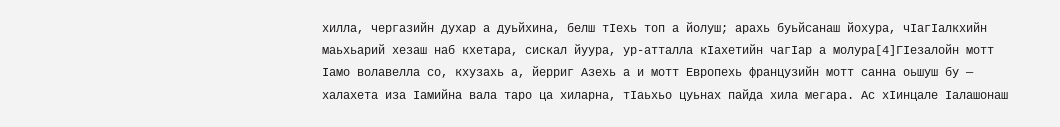хилла, чергазийн духар а дуьйхина, белш тӀехь топ а йолуш; арахь буьйсанаш йохура, чIагIалкхийн маьхьарий хезаш наб кхетара, сискал йуура, ур-атталла кIахетийн чагӀар а молура[4]ГIезалойн мотт Ӏамо волавелла со, кхузахь а, йерриг Азехь а и мотт Европехь французийн мотт санна оьшуш бу — халахета иза Iамийна вала таро ца хиларна, тӀаьхьо цуьнах пайда хила мегара. Ас хӀинцале Iалашонаш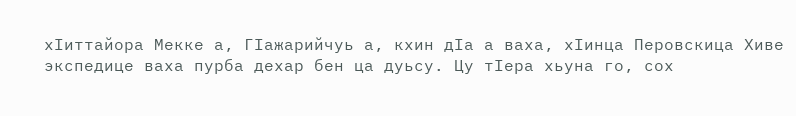хӀиттайора Мекке а, ГӀажарийчуь а, кхин дӀа а ваха, хӀинца Перовскица Хиве экспедице ваха пурба дехар бен ца дуьсу. Цу тӀера хьуна го, сох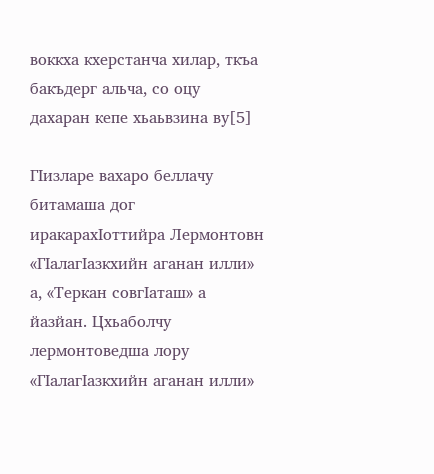воккха кхерстанча хилар, ткъа бакъдерг альча, со оцу дахаран кепе хьаьвзина ву[5]

ГӀизларе вахаро беллачу битамаша дог иракарахӀоттийра Лермонтовн «ГIалагIазкхийн аганан илли» а, «Теркан совгIаташ» а йазйан. Цхьаболчу лермонтоведша лору «ГӀалагӀазкхийн аганан илли»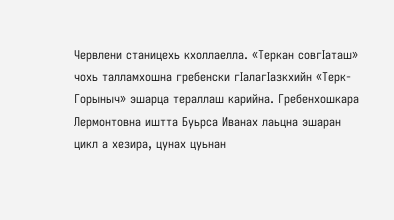Червлени станицехь кхоллаелла. «Теркан совгӀаташ» чохь талламхошна гребенски гӀалагӀазкхийн «Терк-Горыныч» эшарца тераллаш карийна. Гребенхошкара Лермонтовна иштта Буьрса Иванах лаьцна эшаран цикл а хезира, цунах цуьнан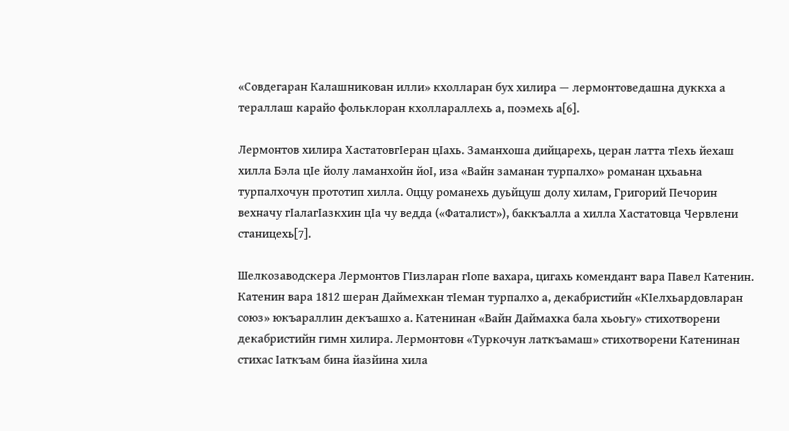«Совдегаран Калашникован илли» кхолларан бух хилира — лермонтоведашна дуккха а тераллаш карайо фольклоран кхоллараллехь а, поэмехь а[6].

Лермонтов хилира ХастатовгӀеран цӀахь. Заманхоша дийцарехь, церан латта тӀехь йехаш хилла Бэла цӀе йолу ламанхойн йоI, иза «Вайн заманан турпалхо» романан цхьаьна турпалхочун прототип хилла. Оццу романехь дуьйцуш долу хилам, Григорий Печорин вехначу гӀалагӀазкхин цӀа чу ведда («Фаталист»), баккъалла а хилла Хастатовца Червлени станицехь[7].

Шелкозаводскера Лермонтов ГӀизларан гӀопе вахара, цигахь комендант вара Павел Катенин. Катенин вара 1812 шеран Даймехкан тӀеман турпалхо а, декабристийн «КӀелхьардовларан союз» юкъараллин декъашхо а. Катенинан «Вайн Даймахка бала хьоьгу» стихотворени декабристийн гимн хилира. Лермонтовн «Туркочун латкъамаш» стихотворени Катенинан стихас Ӏаткъам бина йазйина хила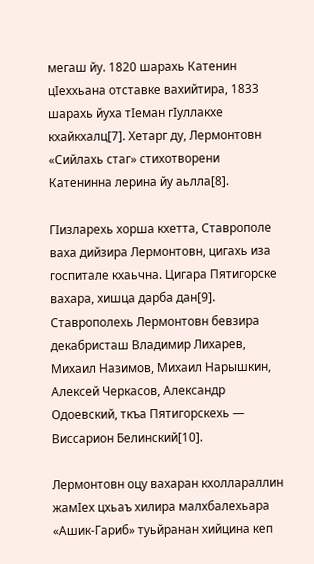мегаш йу. 1820 шарахь Катенин цӀеххьана отставке вахийтира, 1833 шарахь йуха тӀеман гӀуллакхе кхайкхалц[7]. Хетарг ду, Лермонтовн «Сийлахь стаг» стихотворени Катенинна лерина йу аьлла[8].

ГӀизларехь хорша кхетта, Ставрополе ваха дийзира Лермонтовн, цигахь иза госпитале кхаьчна. Цигара Пятигорске вахара, хишца дарба дан[9]. Ставрополехь Лермонтовн бевзира декабристаш Владимир Лихарев, Михаил Назимов, Михаил Нарышкин, Алексей Черкасов, Александр Одоевский, ткъа Пятигорскехь — Виссарион Белинский[10].

Лермонтовн оцу вахаран кхоллараллин жамӀех цхьаъ хилира малхбалехьара «Ашик-Гариб» туьйранан хийцина кеп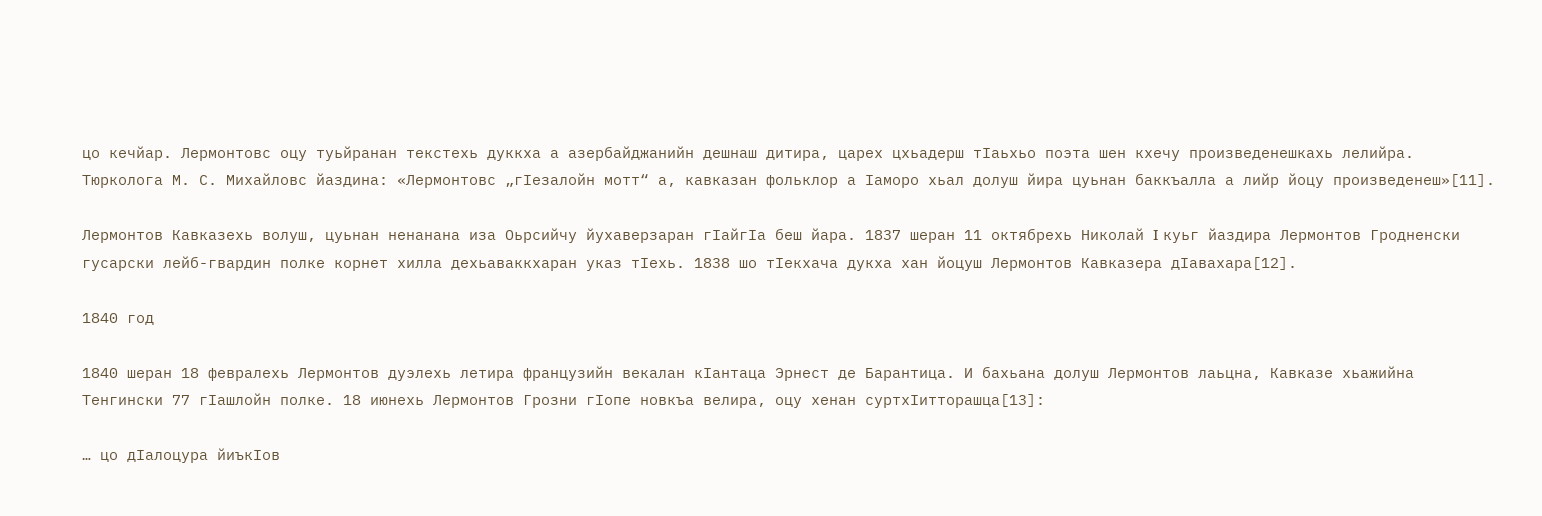цо кечйар. Лермонтовс оцу туьйранан текстехь дуккха а азербайджанийн дешнаш дитира, царех цхьадерш тӀаьхьо поэта шен кхечу произведенешкахь лелийра. Тюрколога М. С. Михайловс йаздина: «Лермонтовс „гӀезалойн мотт“ а, кавказан фольклор а Ӏаморо хьал долуш йира цуьнан баккъалла а лийр йоцу произведенеш»[11].

Лермонтов Кавказехь волуш, цуьнан ненанана иза Оьрсийчу йухаверзаран гӀайгӀа беш йара. 1837 шеран 11 октябрехь Николай I куьг йаздира Лермонтов Гродненски гусарски лейб-гвардин полке корнет хилла дехьаваккхаран указ тӀехь. 1838 шо тӀекхача дукха хан йоцуш Лермонтов Кавказера дӀавахара[12].

1840 год

1840 шеран 18 февралехь Лермонтов дуэлехь летира французийн векалан кӀантаца Эрнест де Барантица. И бахьана долуш Лермонтов лаьцна, Кавказе хьажийна Тенгински 77 гӀашлойн полке. 18 июнехь Лермонтов Грозни гӀопе новкъа велира, оцу хенан суртхӀитторашца[13]:

… цо дӀалоцура йиъкӀов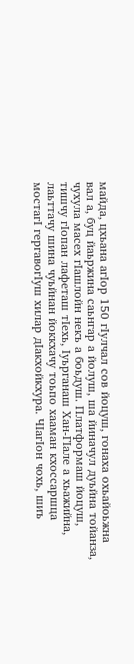майда, цхьана агӀор 150 гӀулчал сов йоцуш, гонаха охьайоьжна вал а, буц йаьржина саьнгар а йолуш, ша йиначул дуьйна тойанза, чухула масех гӀашлойн некъ а боьдуш. Платформаш йоцуш, тишчу гIопан лафеташ тIехь, Iуьрганаш Хан-ГIале а хьажийна, лаьттачу шина чуьйнан йоккхачу тоьпо хааман кхоссаршца мостагI гергавогӀуш хилар дIакхойкхура. ЧIагIон чохь, шиъ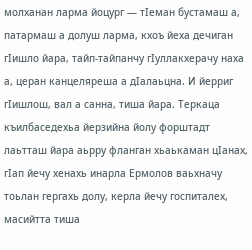молханан ларма йоцург — тIеман бустамаш а, патармаш а долуш ларма, кхоъ йеха дечиган гӀишло йара, тайп-тайпанчу гIуллакхерачу наха а, церан канцеляреша а дӀалаьцна. И йерриг гӀишлош, вал а санна, тиша йара. Теркаца къилбаседехьа йерзийна йолу форштадт лаьтташ йара аьрру фланган хьаькаман цӀанах, гӀап йечу хенахь инарла Ермолов ваьхначу тоьлан гергахь долу, керла йечу госпиталех, масийтта тиша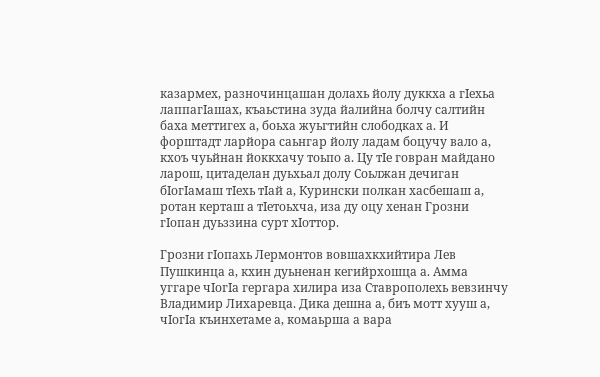казармех, разночинцашан долахь йолу дуккха а гIехьа лаппагIашах, къаьстина зуда йалийна болчу салтийн баха меттигех а, боьха жуьгтийн слободках а. И форштадт ларйора саьнгар йолу ладам боцучу вало а, кхоъ чуьйнан йоккхачу тоьпо а. Цу тӀе говран майдано ларош, цитаделан дуьхьал долу Соьлжан дечиган бIогIамаш тIехь тIай а, Курински полкан хасбешаш а, ротан керташ а тӀетоьхча, иза ду оцу хенан Грозни гIопан дуьззина сурт хIоттор.

Грозни гӀопахь Лермонтов вовшахкхийтира Лев Пушкинца а, кхин дуьненан кегийрхошца а. Амма уггаре чӀогӀа гергара хилира иза Ставрополехь вевзинчу Владимир Лихаревца. Дика дешна а, биъ мотт хууш а, чӀогӀа къинхетаме а, комаьрша а вара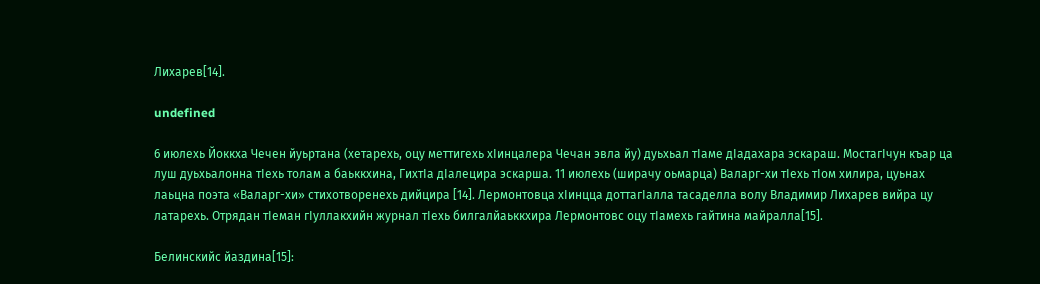Лихарев[14].

undefined

6 июлехь Йоккха Чечен йуьртана (хетарехь, оцу меттигехь хӀинцалера Чечан эвла йу) дуьхьал тӀаме дӀадахара эскараш. МостагӀчун къар ца луш дуьхьалонна тӀехь толам а баьккхина, ГихтӀа дӀалецира эскарша. 11 июлехь (ширачу оьмарца) Валарг-хи тӀехь тӀом хилира, цуьнах лаьцна поэта «Валарг-хи» стихотворенехь дийцира [14]. Лермонтовца хӀинцца доттагӀалла тасаделла волу Владимир Лихарев вийра цу латарехь. Отрядан тӀеман гӀуллакхийн журнал тӀехь билгалйаьккхира Лермонтовс оцу тӀамехь гайтина майралла[15].

Белинскийс йаздина[15]: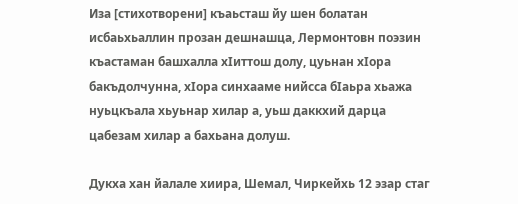Иза [стихотворени] къаьсташ йу шен болатан исбаьхьаллин прозан дешнашца, Лермонтовн поэзин къастаман башхалла хIиттош долу, цуьнан хIора бакъдолчунна, хIора синхааме нийсса бӀаьра хьажа нуьцкъала хьуьнар хилар а, уьш даккхий дарца цабезам хилар а бахьана долуш.

Дукха хан йалале хиира, Шемал, Чиркейхь 12 эзар стаг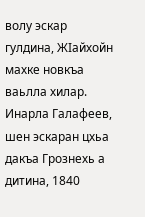волу эскар гулдина, ЖӀайхойн махке новкъа ваьлла хилар. Инарла Галафеев, шен эскаран цхьа дакъа Грознехь а дитина, 1840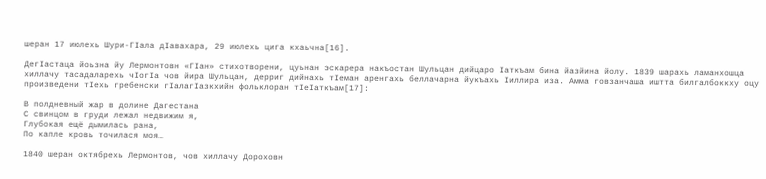шеран 17 июлехь Шури-ГӀала дӀавахара, 29 июлехь цига кхаьчна[16].

ДегӀастаца йоьзна йу Лермонтовн «ГIан» стихотворени, цуьнан эскарера накъостан Шульцан дийцаро Ӏаткъам бина йазйина йолу. 1839 шарахь ламанхошца хиллачу тасадаларехь чӀогӀа чов йира Шульцан, дерриг дийнахь тӀеман аренгахь беллачарна йукъахь Ӏиллира иза. Амма говзанчаша иштта билгалбоккху оцу произведени тӀехь гребенски гӀалагӀазкхийн фольклоран тӀеӀаткъам[17]:

В полдневный жар в долине Дагестана
С свинцом в груди лежал недвижим я,
Глубокая ещё дымилась рана,
По капле кровь точилася моя…

1840 шеран октябрехь Лермонтов, чов хиллачу Дороховн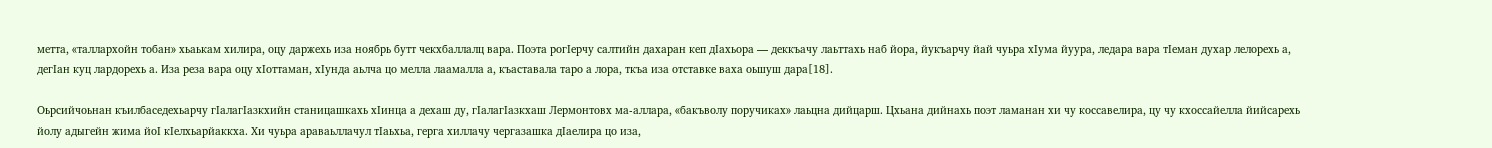метта, «таллархойн тобан» хьаькам хилира, оцу даржехь иза ноябрь бутт чекхбаллалц вара. Поэта рогӀерчу салтийн дахаран кеп дӀахьора — деккъачу лаьттахь наб йора, йукъарчу йай чуьра хӀума йуура, ледара вара тӀеман духар лелорехь а, дегӀан куц лардорехь а. Иза реза вара оцу хӀоттаман, хӀунда аьлча цо мелла лаамалла а, къаставала таро а лора, ткъа иза отставке ваха оьшуш дара[18].

Оьрсийчоьнан къилбаседехьарчу гӀалагӀазкхийн станицашкахь хӀинца а дехаш ду, гӀалагӀазкхаш Лермонтовх ма-аллара, «бакъволу поручиках» лаьцна дийцарш. Цхьана дийнахь поэт ламанан хи чу коссавелира, цу чу кхоссайелла йийсарехь йолу адыгейн жима йоI кӀелхьарйаккха. Хи чуьра араваьллачул тӀаьхьа, герга хиллачу чергазашка дӀаелира цо иза,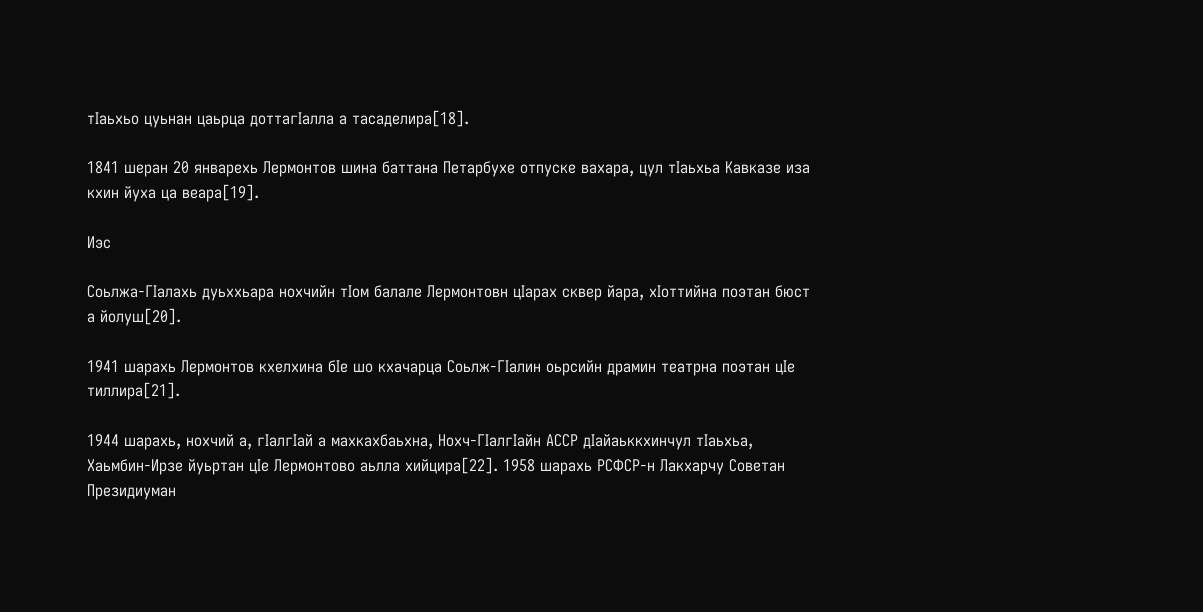тӀаьхьо цуьнан цаьрца доттагӀалла а тасаделира[18].

1841 шеран 20 январехь Лермонтов шина баттана Петарбухе отпуске вахара, цул тӀаьхьа Кавказе иза кхин йуха ца веара[19].

Иэс

Соьлжа-ГӀалахь дуьххьара нохчийн тӀом балале Лермонтовн цӀарах сквер йара, хӀоттийна поэтан бюст а йолуш[20].

1941 шарахь Лермонтов кхелхина бӀе шо кхачарца Соьлж-ГӀалин оьрсийн драмин театрна поэтан цӀе тиллира[21].

1944 шарахь, нохчий а, гӀалгӀай а махкахбаьхна, Нохч-ГӀалгӀайн АССР дӀайаьккхинчул тӀаьхьа, Хаьмбин-Ирзе йуьртан цӀе Лермонтово аьлла хийцира[22]. 1958 шарахь РСФСР-н Лакхарчу Советан Президиуман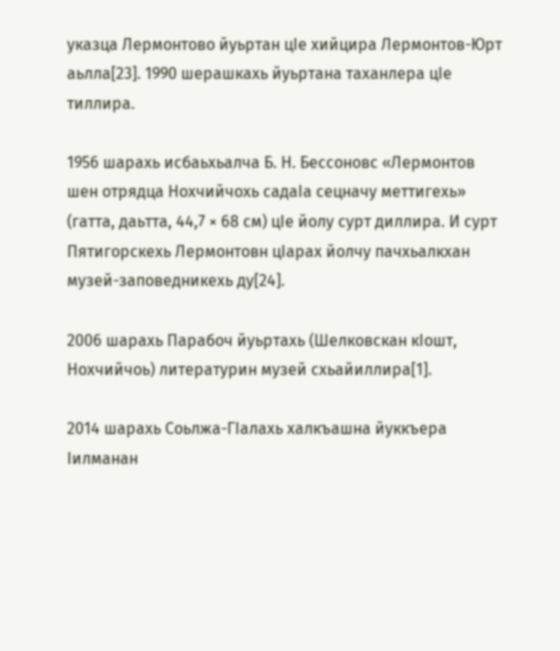указца Лермонтово йуьртан цӀе хийцира Лермонтов-Юрт аьлла[23]. 1990 шерашкахь йуьртана таханлера цӀе тиллира.

1956 шарахь исбаьхьалча Б. Н. Бессоновс «Лермонтов шен отрядца Нохчийчохь садаӀа сецначу меттигехь» (гатта, даьтта, 44,7 × 68 см) цӀе йолу сурт диллира. И сурт Пятигорскехь Лермонтовн цӀарах йолчу пачхьалкхан музей-заповедникехь ду[24].

2006 шарахь Парабоч йуьртахь (Шелковскан кӀошт, Нохчийчоь) литературин музей схьайиллира[1].

2014 шарахь Соьлжа-ГӀалахь халкъашна йуккъера Ӏилманан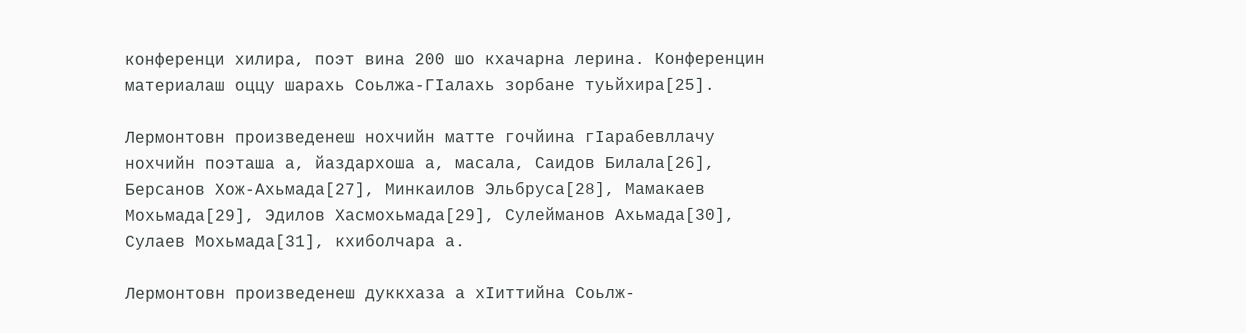конференци хилира, поэт вина 200 шо кхачарна лерина. Конференцин материалаш оццу шарахь Соьлжа-ГӀалахь зорбане туьйхира[25].

Лермонтовн произведенеш нохчийн матте гочйина гӀарабевллачу нохчийн поэташа а, йаздархоша а, масала, Саидов Билала[26], Берсанов Хож-Ахьмада[27], Минкаилов Эльбруса[28], Мамакаев Мохьмада[29], Эдилов Хасмохьмада[29], Сулейманов Ахьмада[30], Сулаев Мохьмада[31], кхиболчара а.

Лермонтовн произведенеш дуккхаза а хӀиттийна Соьлж-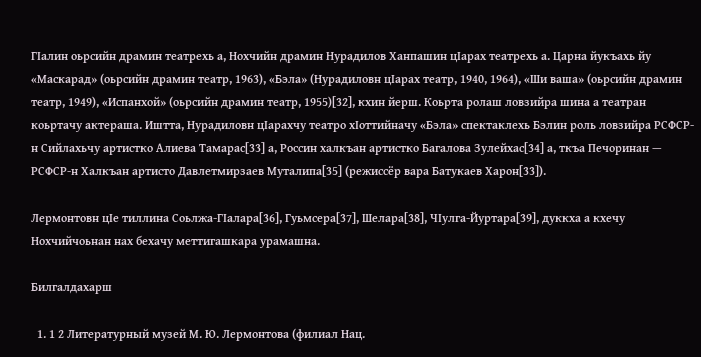ГӀалин оьрсийн драмин театрехь а, Нохчийн драмин Нурадилов Ханпашин цӀарах театрехь а. Царна йукъахь йу «Маскарад» (оьрсийн драмин театр, 1963), «Бэла» (Нурадиловн цӀарах театр, 1940, 1964), «Ши ваша» (оьрсийн драмин театр, 1949), «Испанхой» (оьрсийн драмин театр, 1955)[32], кхин йерш. Коьрта ролаш ловзийра шина а театран коьртачу актераша. Иштта, Нурадиловн цӀарахчу театро хӀоттийначу «Бэла» спектаклехь Бэлин роль ловзийра РСФСР-н Сийлахьчу артистко Алиева Тамарас[33] а, Россин халкъан артистко Багалова Зулейхас[34] а, ткъа Печоринан — РСФСР-н Халкъан артисто Давлетмирзаев Муталипа[35] (режиссёр вара Батукаев Харон[33]).

Лермонтовн цӀе тиллина Соьлжа-ГӀалара[36], Гуьмсера[37], Шелара[38], ЧӀулга-Йуртара[39], дуккха а кхечу Нохчийчоьнан нах бехачу меттигашкара урамашна.

Билгалдахарш

  1. 1 2 Литературный музей М. Ю. Лермонтова (филиал Нац.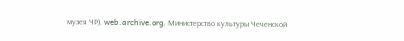музея ЧР). web.archive.org. Министерство культуры Чеченской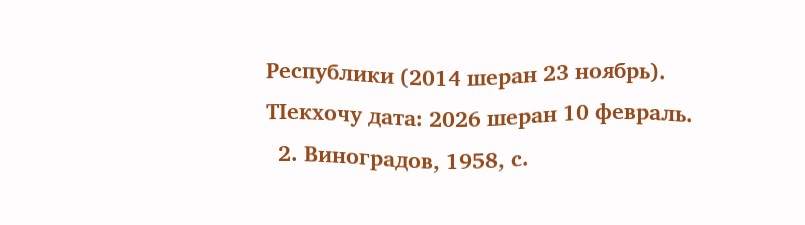Республики (2014 шеран 23 ноябрь). ТӀекхочу дата: 2026 шеран 10 февраль.
  2. Виноградов, 1958, с.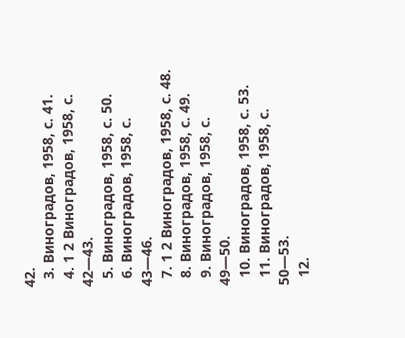42.
  3. Виноградов, 1958, с. 41.
  4. 1 2 Виноградов, 1958, с. 42—43.
  5. Виноградов, 1958, с. 50.
  6. Виноградов, 1958, с. 43—46.
  7. 1 2 Виноградов, 1958, с. 48.
  8. Виноградов, 1958, с. 49.
  9. Виноградов, 1958, с. 49—50.
  10. Виноградов, 1958, с. 53.
  11. Виноградов, 1958, с. 50—53.
  12.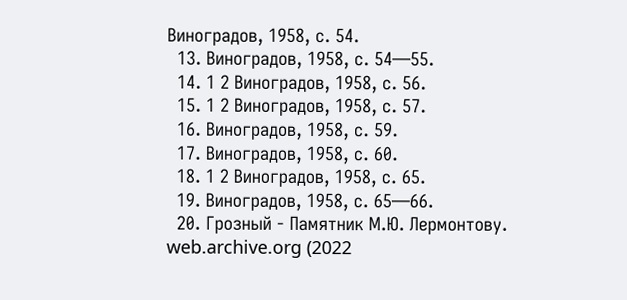Виноградов, 1958, с. 54.
  13. Виноградов, 1958, с. 54—55.
  14. 1 2 Виноградов, 1958, с. 56.
  15. 1 2 Виноградов, 1958, с. 57.
  16. Виноградов, 1958, с. 59.
  17. Виноградов, 1958, с. 60.
  18. 1 2 Виноградов, 1958, с. 65.
  19. Виноградов, 1958, с. 65—66.
  20. Грозный - Памятник М.Ю. Лермонтову. web.archive.org (2022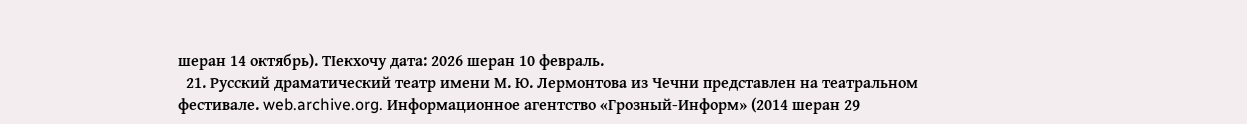шеран 14 октябрь). ТӀекхочу дата: 2026 шеран 10 февраль.
  21. Русский драматический театр имени М. Ю. Лермонтова из Чечни представлен на театральном фестивале. web.archive.org. Информационное агентство «Грозный-Информ» (2014 шеран 29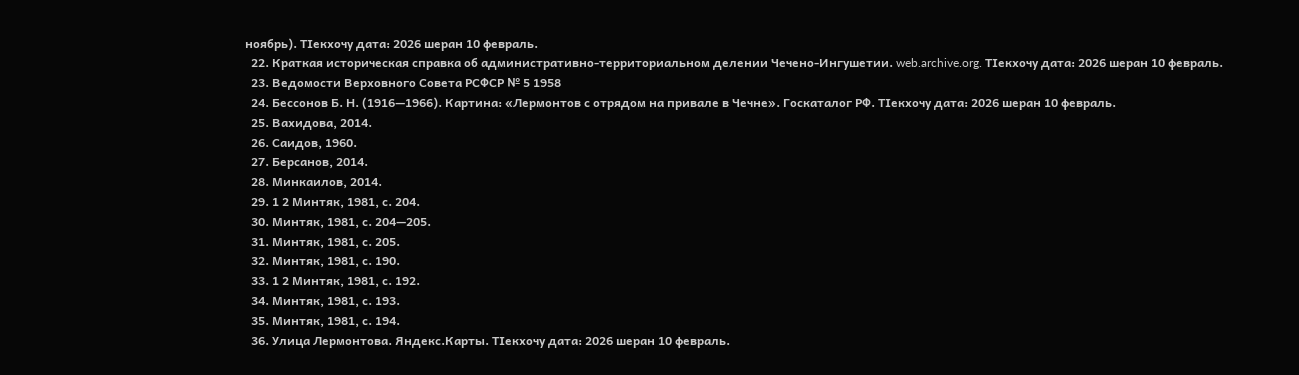ноябрь). ТӀекхочу дата: 2026 шеран 10 февраль.
  22. Краткая историческая справка об административно-территориальном делении Чечено-Ингушетии. web.archive.org. ТӀекхочу дата: 2026 шеран 10 февраль.
  23. Ведомости Верховного Совета РСФСР № 5 1958
  24. Бессонов Б. Н. (1916—1966). Картина: «Лермонтов с отрядом на привале в Чечне». Госкаталог РФ. ТӀекхочу дата: 2026 шеран 10 февраль.
  25. Вахидова, 2014.
  26. Саидов, 1960.
  27. Берсанов, 2014.
  28. Минкаилов, 2014.
  29. 1 2 Минтяк, 1981, с. 204.
  30. Минтяк, 1981, с. 204—205.
  31. Минтяк, 1981, с. 205.
  32. Минтяк, 1981, с. 190.
  33. 1 2 Минтяк, 1981, с. 192.
  34. Минтяк, 1981, с. 193.
  35. Минтяк, 1981, с. 194.
  36. Улица Лермонтова. Яндекс.Карты. ТӀекхочу дата: 2026 шеран 10 февраль.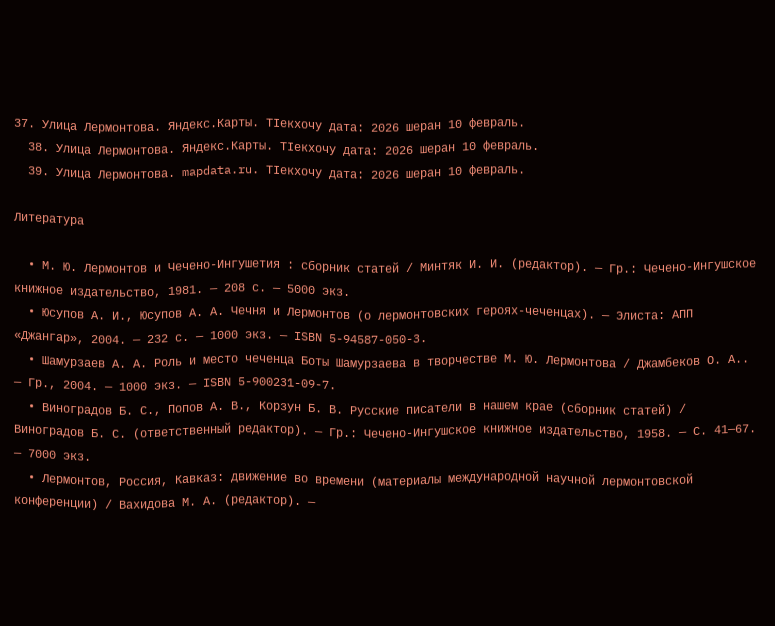37. Улица Лермонтова. Яндекс.Карты. ТӀекхочу дата: 2026 шеран 10 февраль.
  38. Улица Лермонтова. Яндекс.Карты. ТӀекхочу дата: 2026 шеран 10 февраль.
  39. Улица Лермонтова. mapdata.ru. ТӀекхочу дата: 2026 шеран 10 февраль.

Литература

  • М. Ю. Лермонтов и Чечено-Ингушетия : сборник статей / Минтяк И. И. (редактор). — Гр.: Чечено-Ингушское книжное издательство, 1981. — 208 с. — 5000 экз.
  • Юсупов А. И., Юсупов А. А. Чечня и Лермонтов (о лермонтовских героях-чеченцах). — Элиста: АПП «Джангар», 2004. — 232 с. — 1000 экз. — ISBN 5-94587-050-3.
  • Шамурзаев А. А. Роль и место чеченца Боты Шамурзаева в творчестве М. Ю. Лермонтова / Джамбеков О. А.. — Гр., 2004. — 1000 экз. — ISBN 5-900231-09-7.
  • Виноградов Б. С., Попов А. В., Корзун Б. В. Русские писатели в нашем крае (сборник статей) / Виноградов Б. С. (ответственный редактор). — Гр.: Чечено-Ингушское книжное издательство, 1958. — С. 41—67. — 7000 экз.
  • Лермонтов, Россия, Кавказ: движение во времени (материалы международной научной лермонтовской конференции) / Вахидова М. А. (редактор). —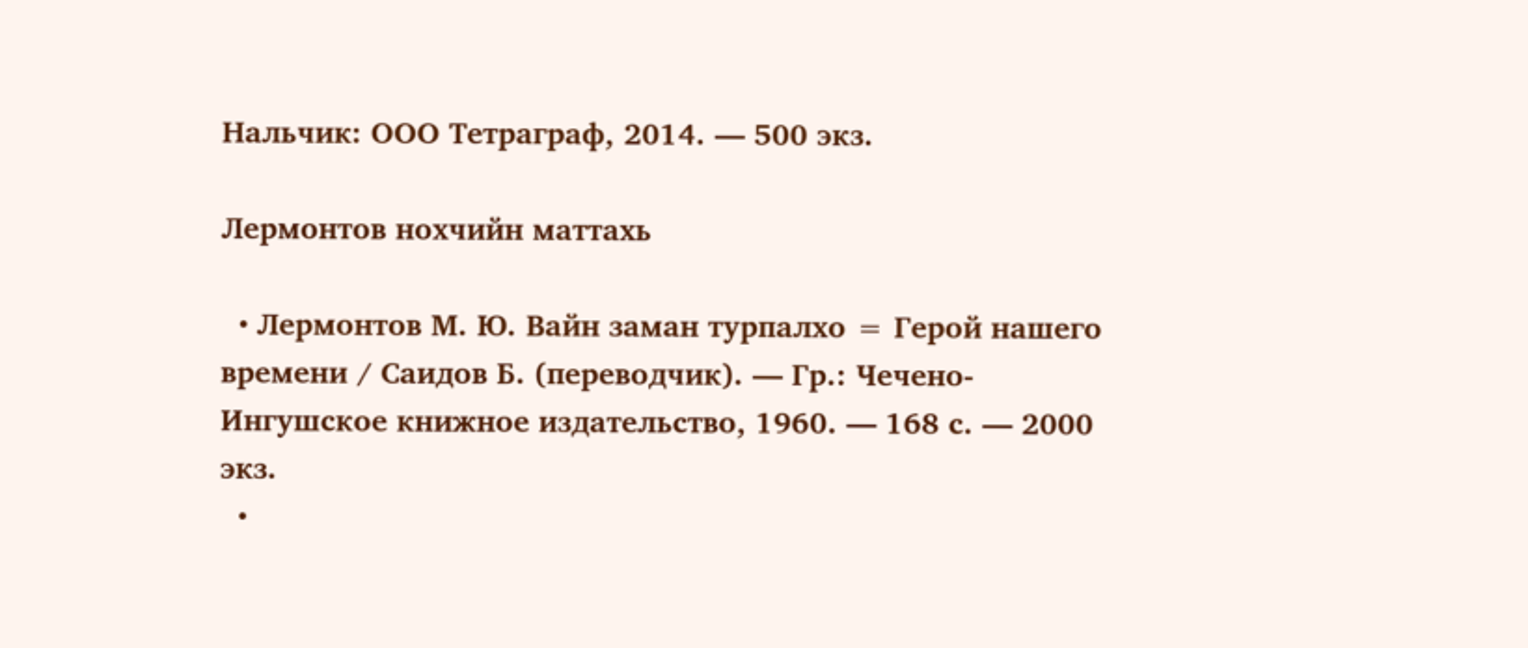Нальчик: ООО Тетраграф, 2014. — 500 экз.

Лермонтов нохчийн маттахь

  • Лермонтов М. Ю. Вайн заман турпалхо = Герой нашего времени / Саидов Б. (переводчик). — Гр.: Чечено-Ингушское книжное издательство, 1960. — 168 с. — 2000 экз.
  •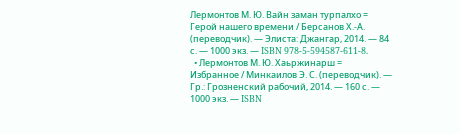Лермонтов М. Ю. Вайн заман турпалхо = Герой нашего времени / Берсанов Х.-А. (переводчик). — Элиста: Джангар, 2014. — 84 с. — 1000 экз. — ISBN 978-5-594587-611-8.
  • Лермонтов М. Ю. Хаьржинарш = Избранное / Минкаилов Э. С. (переводчик). — Гр.: Грозненский рабочий, 2014. — 160 с. — 1000 экз. — ISBN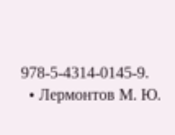978-5-4314-0145-9.
  • Лермонтов М. Ю.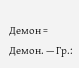Демон = Демон. — Гр.: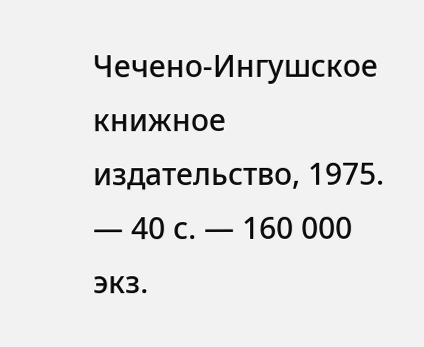Чечено-Ингушское книжное издательство, 1975. — 40 с. — 160 000 экз.